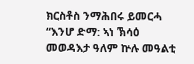ክርስቶስ ንማሕበሩ ይመርሓ
“እንሆ ድማ: ኣነ ኽሳዕ መወዳእታ ዓለም ኵሉ መዓልቲ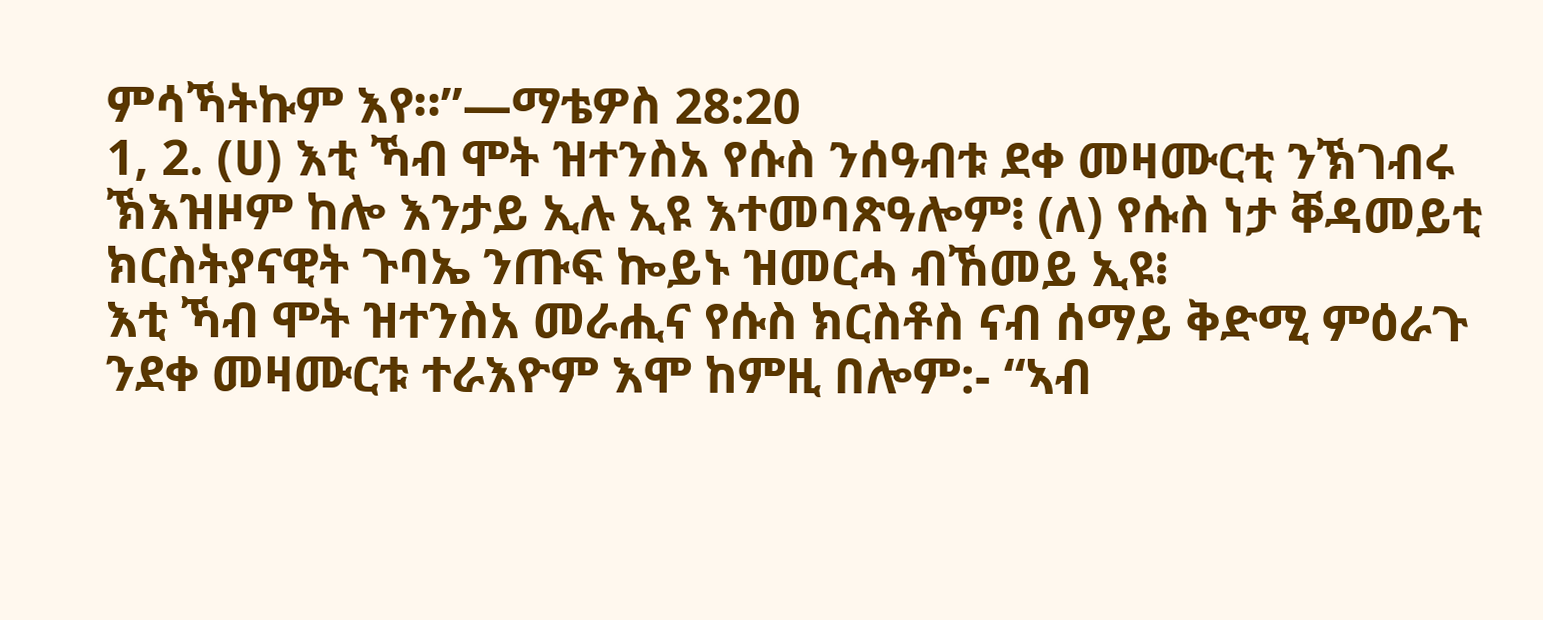ምሳኻትኩም እየ።”—ማቴዎስ 28:20
1, 2. (ሀ) እቲ ኻብ ሞት ዝተንስአ የሱስ ንሰዓብቱ ደቀ መዛሙርቲ ንኽገብሩ ኽእዝዞም ከሎ እንታይ ኢሉ ኢዩ እተመባጽዓሎም፧ (ለ) የሱስ ነታ ቐዳመይቲ ክርስትያናዊት ጉባኤ ንጡፍ ኰይኑ ዝመርሓ ብኸመይ ኢዩ፧
እቲ ኻብ ሞት ዝተንስአ መራሒና የሱስ ክርስቶስ ናብ ሰማይ ቅድሚ ምዕራጉ ንደቀ መዛሙርቱ ተራእዮም እሞ ከምዚ በሎም:- “ኣብ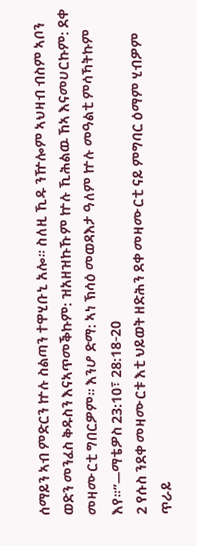ሰማይን ኣብ ምድርን ኵሉ ስልጣን ተዋሂቡኒ አሎ። ስለዚ ኺዱ ንዅሎም ኣህዛብ ብስም ኣቦን ወድን መንፈስ ቅዱስን እናኣጥመቕኩም: ዝአዘዝኩኹም ኵሉ ኺሕልዉ ኸኣ እናመሀርኩም: ደቀ መዛሙርቲ ግበርዎም። እንሆ ድማ: ኣነ ኽሳዕ መወዳእታ ዓለም ኵሉ መዓልቲ ምሳኻትኩም እየ።”—ማቴዎስ 23:10፣ 28:18-20
2 የሱስ ንደቀ መዛሙርቱ እቲ ህይወት ዘድሕን ደቀ መዛሙርቲ ናይ ምግባር ዕማም ሂብዎም ጥራይ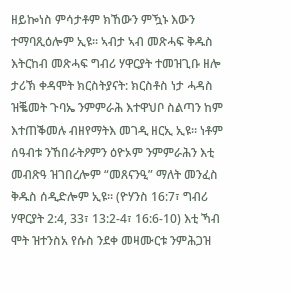ዘይኰነስ ምሳታቶም ክኸውን ምዃኑ እውን ተማባጺዕሎም ኢዩ። ኣብታ ኣብ መጽሓፍ ቅዱስ እትርከብ መጽሓፍ ግብሪ ሃዋርያት ተመዝጊቡ ዘሎ ታሪኽ ቀዳሞት ክርስትያናት: ክርስቶስ ነታ ሓዳስ ዝቘመት ጉባኤ ንምምራሕ እተዋህቦ ስልጣን ከም እተጠቕመሉ ብዘየማትእ መገዲ ዘርኢ ኢዩ። ነቶም ሰዓብቱ ንኸበራትዖምን ዕዮኦም ንምምራሕን እቲ መብጽዓ ዝገበረሎም “መጸናንዒ” ማለት መንፈስ ቅዱስ ሰዲድሎም ኢዩ። (ዮሃንስ 16:7፣ ግብሪ ሃዋርያት 2:4, 33፣ 13:2-4፣ 16:6-10) እቲ ኻብ ሞት ዝተንስአ የሱስ ንደቀ መዛሙርቱ ንምሕጋዝ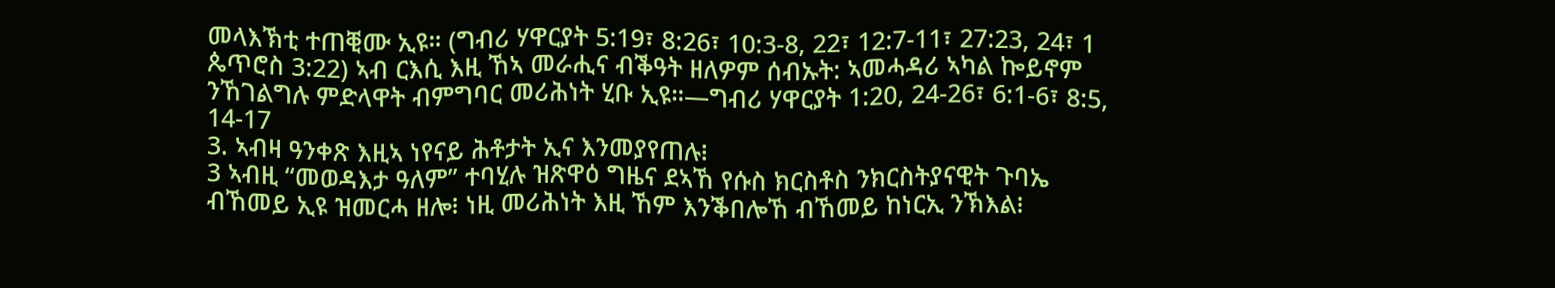መላእኽቲ ተጠቒሙ ኢዩ። (ግብሪ ሃዋርያት 5:19፣ 8:26፣ 10:3-8, 22፣ 12:7-11፣ 27:23, 24፣ 1 ጴጥሮስ 3:22) ኣብ ርእሲ እዚ ኸኣ መራሒና ብቕዓት ዘለዎም ሰብኡት: ኣመሓዳሪ ኣካል ኰይኖም ንኸገልግሉ ምድላዋት ብምግባር መሪሕነት ሂቡ ኢዩ።—ግብሪ ሃዋርያት 1:20, 24-26፣ 6:1-6፣ 8:5, 14-17
3. ኣብዛ ዓንቀጽ እዚኣ ነየናይ ሕቶታት ኢና እንመያየጠሉ፧
3 ኣብዚ “መወዳእታ ዓለም” ተባሂሉ ዝጽዋዕ ግዜና ደኣኸ የሱስ ክርስቶስ ንክርስትያናዊት ጉባኤ ብኸመይ ኢዩ ዝመርሓ ዘሎ፧ ነዚ መሪሕነት እዚ ኸም እንቕበሎኸ ብኸመይ ከነርኢ ንኽእል፧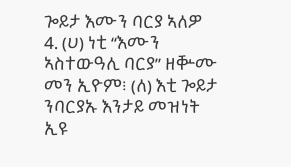ጐይታ እሙን ባርያ ኣለዎ
4. (ሀ) ነቲ “እሙን ኣስተውዓሊ ባርያ” ዘቝሙ መን ኢዮም፧ (ለ) እቲ ጐይታ ንባርያኡ እንታይ መዝነት ኢዩ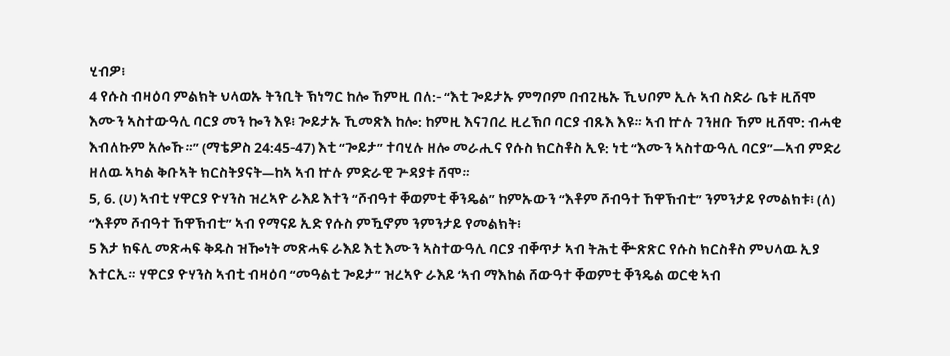ሂብዎ፧
4 የሱስ ብዛዕባ ምልክት ህላወኡ ትንቢት ኽነግር ከሎ ኸምዚ በለ:- “እቲ ጐይታኡ ምግቦም በብጊዜኡ ኺህቦም ኢሉ ኣብ ስድራ ቤቱ ዚሸሞ እሙን ኣስተውዓሊ ባርያ መን ኰን እዩ፧ ጐይታኡ ኺመጽእ ከሎ: ከምዚ እናገበረ ዚረኽቦ ባርያ ብጹእ እዩ። ኣብ ኵሉ ገንዘቡ ኸም ዚሸሞ: ብሓቂ እብለኩም አሎኹ።” (ማቴዎስ 24:45-47) እቲ “ጐይታ” ተባሂሉ ዘሎ መራሒና የሱስ ክርስቶስ ኢዩ: ነቲ “እሙን ኣስተውዓሊ ባርያ”—ኣብ ምድሪ ዘለዉ ኣካል ቅቡኣት ክርስትያናት—ከኣ ኣብ ኵሉ ምድራዊ ጕዳያቱ ሸሞ።
5, 6. (ሀ) ኣብቲ ሃዋርያ ዮሃንስ ዝረኣዮ ራእይ እተን “ሾብዓተ ቐወምቲ ቐንዴል” ከምኡውን “እቶም ሾብዓተ ኸዋኽብቲ” ንምንታይ የመልክቱ፧ (ለ) “እቶም ሾብዓተ ኸዋኽብቲ” ኣብ የማናይ ኢድ የሱስ ምዃኖም ንምንታይ የመልክት፧
5 እታ ክፍሊ መጽሓፍ ቅዱስ ዝዀነት መጽሓፍ ራእይ እቲ እሙን ኣስተውዓሊ ባርያ ብቐጥታ ኣብ ትሕቲ ቝጽጽር የሱስ ክርስቶስ ምህላዉ ኢያ እተርኢ። ሃዋርያ ዮሃንስ ኣብቲ ብዛዕባ “መዓልቲ ጐይታ” ዝረኣዮ ራእይ ‘ኣብ ማእከል ሸውዓተ ቐወምቲ ቐንዴል ወርቂ ኣብ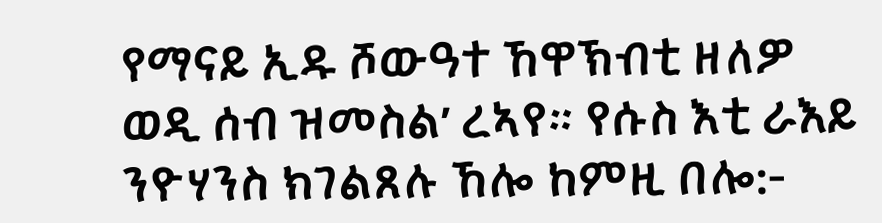የማናይ ኢዱ ሾውዓተ ኸዋኽብቲ ዘለዎ ወዲ ሰብ ዝመስል’ ረኣየ። የሱስ እቲ ራእይ ንዮሃንስ ክገልጸሉ ኸሎ ከምዚ በሎ:-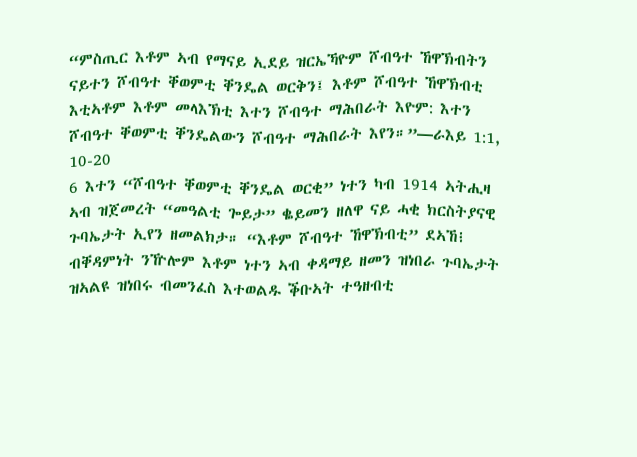“ምስጢር እቶም ኣብ የማናይ ኢደይ ዝርኤኻዮም ሾብዓተ ኸዋኽብትን ናይተን ሾብዓተ ቐወምቲ ቐንዴል ወርቅን፤ እቶም ሾብዓተ ኸዋኽብቲ እቲኣቶም እቶም መላእኽቲ እተን ሾብዓተ ማሕበራት እዮም: እተን ሾብዓተ ቐወምቲ ቐንዴልውን ሾብዓተ ማሕበራት እየን።”—ራእይ 1:1, 10-20
6 እተን “ሾብዓተ ቐወምቲ ቐንዴል ወርቂ” ነተን ካብ 1914 ኣትሒዛ ኣብ ዝጀመረት “መዓልቲ ጐይታ” ቈይመን ዘለዋ ናይ ሓቂ ክርስትያናዊ ጉባኤታት ኢየን ዘመልክታ። “እቶም ሾብዓተ ኸዋኽብቲ” ደኣኸ፧ ብቐዳምነት ንዅሎም እቶም ነተን ኣብ ቀዳማይ ዘመን ዝነበራ ጉባኤታት ዝኣልዩ ዝነበሩ ብመንፈስ እተወልዱ ቕቡኣት ተዓዘብቲ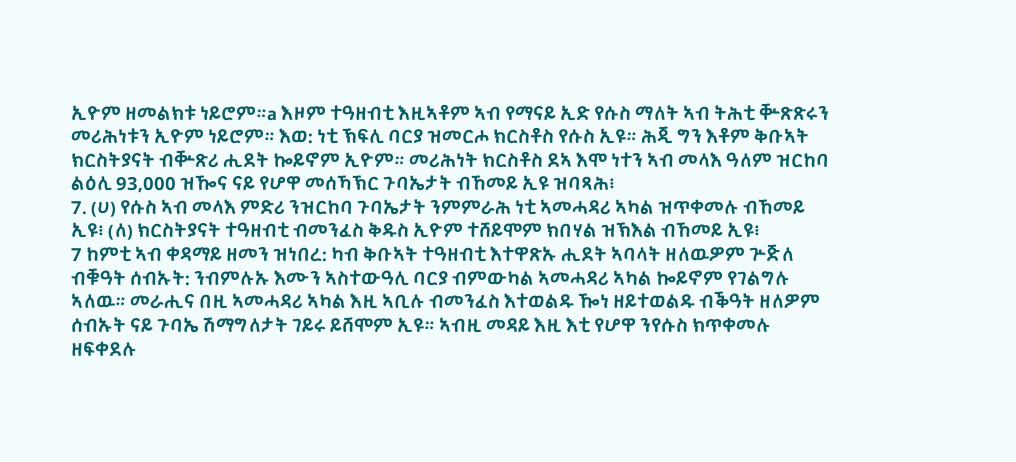ኢዮም ዘመልክቱ ነይሮም።a እዞም ተዓዘብቲ እዚኣቶም ኣብ የማናይ ኢድ የሱስ ማለት ኣብ ትሕቲ ቝጽጽሩን መሪሕነቱን ኢዮም ነይሮም። እወ: ነቲ ኽፍሊ ባርያ ዝመርሖ ክርስቶስ የሱስ ኢዩ። ሕጂ ግን እቶም ቅቡኣት ክርስትያናት ብቝጽሪ ሒደት ኰይኖም ኢዮም። መሪሕነት ክርስቶስ ደኣ እሞ ነተን ኣብ መላእ ዓለም ዝርከባ ልዕሊ 93,000 ዝዀና ናይ የሆዋ መሰኻኽር ጉባኤታት ብኸመይ ኢዩ ዝባጻሕ፧
7. (ሀ) የሱስ ኣብ መላእ ምድሪ ንዝርከባ ጉባኤታት ንምምራሕ ነቲ ኣመሓዳሪ ኣካል ዝጥቀመሉ ብኸመይ ኢዩ፧ (ለ) ክርስትያናት ተዓዘብቲ ብመንፈስ ቅዱስ ኢዮም ተሸይሞም ክበሃል ዝኽእል ብኸመይ ኢዩ፧
7 ከምቲ ኣብ ቀዳማይ ዘመን ዝነበረ: ካብ ቅቡኣት ተዓዘብቲ እተዋጽኡ ሒደት ኣባላት ዘለዉዎም ጕጅለ ብቑዓት ሰብኡት: ንብምሉኡ እሙን ኣስተውዓሊ ባርያ ብምውካል ኣመሓዳሪ ኣካል ኰይኖም የገልግሉ ኣለዉ። መራሒና በዚ ኣመሓዳሪ ኣካል እዚ ኣቢሉ ብመንፈስ እተወልዱ ዀነ ዘይተወልዱ ብቕዓት ዘለዎም ሰብኡት ናይ ጉባኤ ሽማግለታት ገይሩ ይሸሞም ኢዩ። ኣብዚ መዳይ እዚ እቲ የሆዋ ንየሱስ ክጥቀመሉ ዘፍቀደሉ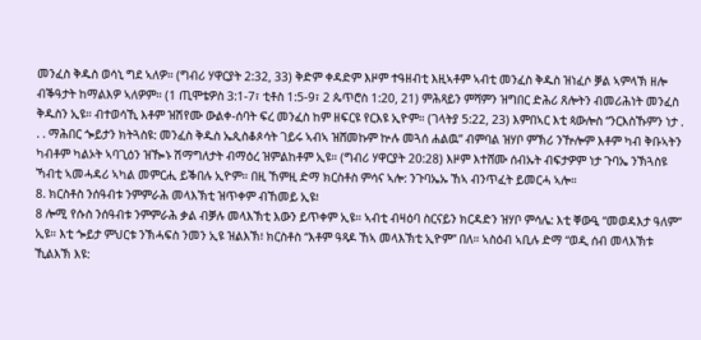መንፈስ ቅዱስ ወሳኒ ግደ ኣለዎ። (ግብሪ ሃዋርያት 2:32, 33) ቅድም ቀዳድም እዞም ተዓዘብቲ እዚኣቶም ኣብቲ መንፈስ ቅዱስ ዝነፈሶ ቓል ኣምላኽ ዘሎ ብቕዓታት ከማልእዎ ኣለዎም። (1 ጢሞቴዎስ 3:1-7፣ ቲቶስ 1:5-9፣ 2 ጴጥሮስ 1:20, 21) ምሕጻይን ምሻምን ዝግበር ድሕሪ ጸሎትን ብመሪሕነት መንፈስ ቅዱስን ኢዩ። ብተወሳኺ እቶም ዝሽየሙ ውልቀ-ሰባት ፍረ መንፈስ ከም ዘፍርዩ የርእዩ ኢዮም። (ገላትያ 5:22, 23) እምበኣር እቲ ጳውሎስ “ንርእስኹምን ነታ . . . ማሕበር ጐይታን ክትጓስዩ: መንፈስ ቅዱስ ኤጲስቆጶሳት ገይሩ ኣብኣ ዝሸመኩም ኵሉ መጓሰ ሐልዉ” ብምባል ዝሃቦ ምኽሪ ንዅሎም እቶም ካብ ቅቡኣትን ካብቶም ካልኦት ኣባጊዕን ዝዀኑ ሽማግለታት ብማዕረ ዝምልከቶም ኢዩ። (ግብሪ ሃዋርያት 20:28) እዞም እተሸሙ ሰብኡት ብፍታዎም ነታ ጉባኤ ንኽጓስዩ ኻብቲ ኣመሓዳሪ ኣካል መምርሒ ይቕበሉ ኢዮም። በዚ ኸምዚ ድማ ክርስቶስ ምሳና ኣሎ: ንጉባኤኡ ኸኣ ብንጥፈት ይመርሓ ኣሎ።
8. ክርስቶስ ንሰዓብቱ ንምምራሕ መላእኽቲ ዝጥቀም ብኸመይ ኢዩ፧
8 ሎሚ የሱስ ንሰዓብቱ ንምምራሕ ቃል ብቓሉ መላእኽቲ እውን ይጥቀም ኢዩ። ኣብቲ ብዛዕባ ስርናይን ክርዳድን ዝሃቦ ምሳሌ: እቲ ቐውዒ “መወዳእታ ዓለም” ኢዩ። እቲ ጐይታ ምህርቱ ንኽሓፍስ ንመን ኢዩ ዝልእኽ፧ ክርስቶስ “እቶም ዓጻዶ ኸኣ መላእኽቲ ኢዮም” በለ። ኣስዕብ ኣቢሉ ድማ “ወዲ ሰብ መላእኽቱ ኺልእኽ እዩ: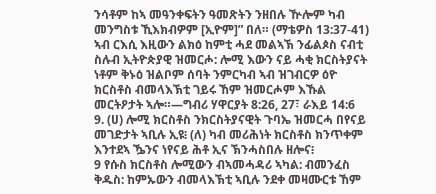ንሳቶም ከኣ መዓንቀፍትን ዓመጽትን ንዘበሉ ዅሎም ካብ መንግስቱ ኺእክብዎም [ኢዮም]” በለ። (ማቴዎስ 13:37-41) ኣብ ርእሲ እዚውን ልክዕ ከምቲ ሓደ መልኣኽ ንፊልጶስ ናብቲ ስሉብ ኢትዮጵያዊ ዝመርሖ: ሎሚ እውን ናይ ሓቂ ክርስትያናት ነቶም ቅኑዕ ዝልቦም ሰባት ንምርካብ ኣብ ዝገብርዎ ዕዮ ክርስቶስ ብመላእኽቲ ገይሩ ኸም ዝመርሖም እኹል መርትዖታት ኣሎ።—ግብሪ ሃዋርያት 8:26, 27፣ ራእይ 14:6
9. (ሀ) ሎሚ ክርስቶስ ንክርስትያናዊት ጉባኤ ዝመርሓ በየናይ መገድታት ኣቢሉ ኢዩ፧ (ለ) ካብ መሪሕነት ክርስቶስ ክንጥቀም እንተደኣ ዄንና ነየናይ ሕቶ ኢና ኽንሓስበሉ ዘሎና፧
9 የሱስ ክርስቶስ ሎሚውን ብኣመሓዳሪ ኣካል: ብመንፈስ ቅዱስ: ከምኡውን ብመላእኽቲ ኣቢሉ ንደቀ መዛሙርቱ ኸም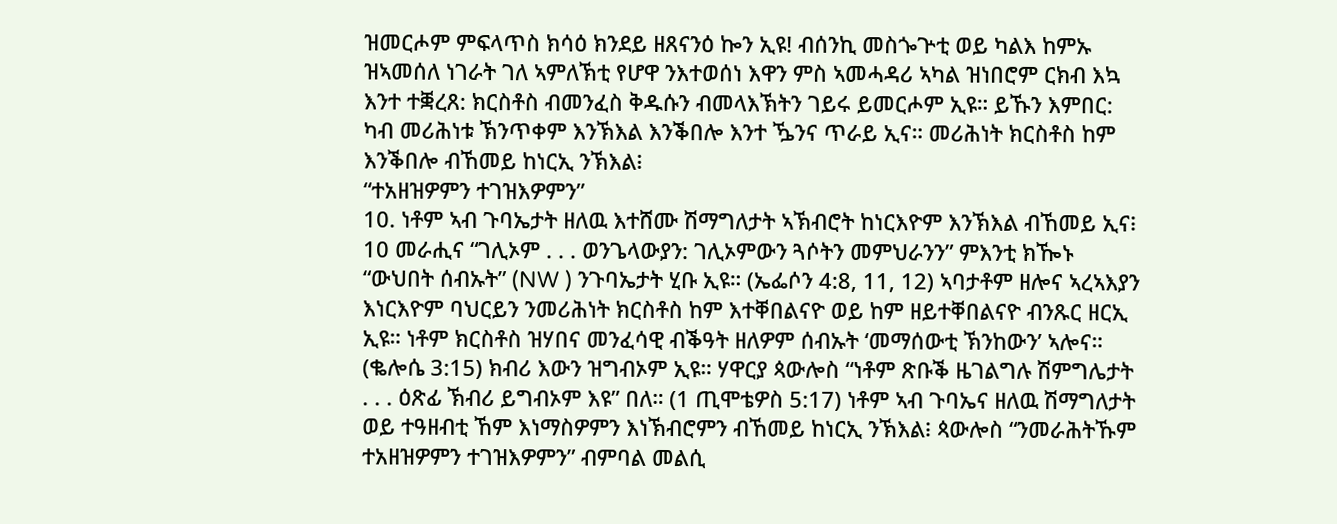ዝመርሖም ምፍላጥስ ክሳዕ ክንደይ ዘጸናንዕ ኰን ኢዩ! ብሰንኪ መስጐጕቲ ወይ ካልእ ከምኡ ዝኣመሰለ ነገራት ገለ ኣምለኽቲ የሆዋ ንእተወሰነ እዋን ምስ ኣመሓዳሪ ኣካል ዝነበሮም ርክብ እኳ እንተ ተቛረጸ: ክርስቶስ ብመንፈስ ቅዱሱን ብመላእኽትን ገይሩ ይመርሖም ኢዩ። ይኹን እምበር: ካብ መሪሕነቱ ኽንጥቀም እንኽእል እንቕበሎ እንተ ዄንና ጥራይ ኢና። መሪሕነት ክርስቶስ ከም እንቕበሎ ብኸመይ ከነርኢ ንኽእል፧
“ተአዘዝዎምን ተገዝእዎምን”
10. ነቶም ኣብ ጉባኤታት ዘለዉ እተሸሙ ሽማግለታት ኣኽብሮት ከነርእዮም እንኽእል ብኸመይ ኢና፧
10 መራሒና “ገሊኦም . . . ወንጌላውያን: ገሊኦምውን ጓሶትን መምህራንን” ምእንቲ ክዀኑ “ውህበት ሰብኡት” (NW ) ንጉባኤታት ሂቡ ኢዩ። (ኤፌሶን 4:8, 11, 12) ኣባታቶም ዘሎና ኣረኣእያን እነርእዮም ባህርይን ንመሪሕነት ክርስቶስ ከም እተቐበልናዮ ወይ ከም ዘይተቐበልናዮ ብንጹር ዘርኢ ኢዩ። ነቶም ክርስቶስ ዝሃበና መንፈሳዊ ብቕዓት ዘለዎም ሰብኡት ‘መማሰውቲ ኽንከውን’ ኣሎና። (ቈሎሴ 3:15) ክብሪ እውን ዝግብኦም ኢዩ። ሃዋርያ ጳውሎስ “ነቶም ጽቡቕ ዜገልግሉ ሽምግሌታት . . . ዕጽፊ ኽብሪ ይግብኦም እዩ” በለ። (1 ጢሞቴዎስ 5:17) ነቶም ኣብ ጉባኤና ዘለዉ ሽማግለታት ወይ ተዓዘብቲ ኸም እነማስዎምን እነኽብሮምን ብኸመይ ከነርኢ ንኽእል፧ ጳውሎስ “ንመራሕትኹም ተአዘዝዎምን ተገዝእዎምን” ብምባል መልሲ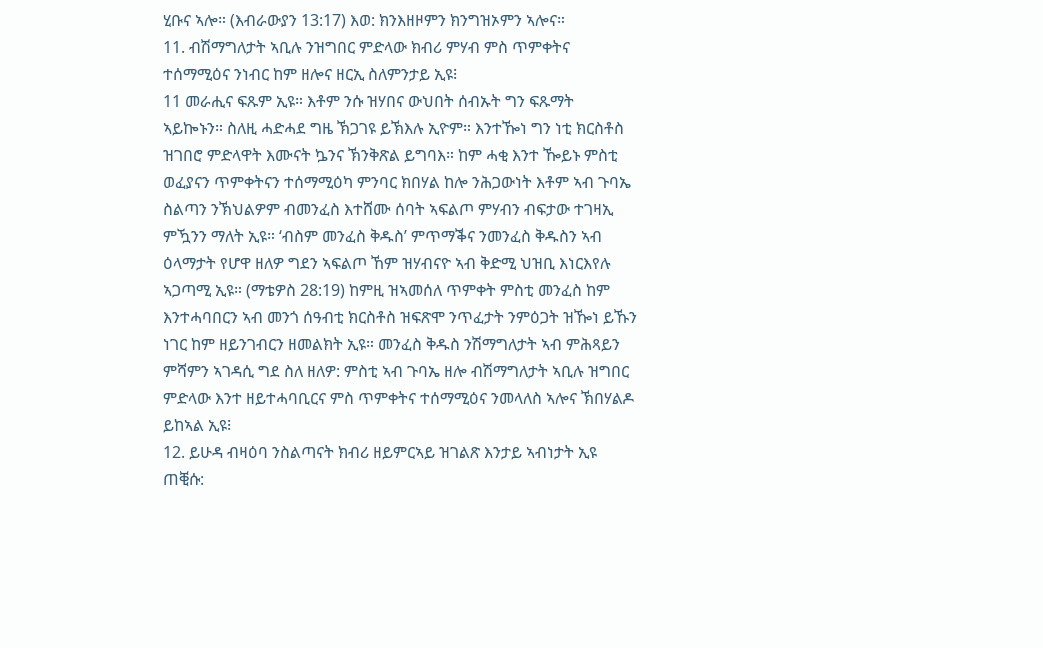ሂቡና ኣሎ። (እብራውያን 13:17) እወ: ክንእዘዞምን ክንግዝኦምን ኣሎና።
11. ብሽማግለታት ኣቢሉ ንዝግበር ምድላው ክብሪ ምሃብ ምስ ጥምቀትና ተሰማሚዕና ንነብር ከም ዘሎና ዘርኢ ስለምንታይ ኢዩ፧
11 መራሒና ፍጹም ኢዩ። እቶም ንሱ ዝሃበና ውህበት ሰብኡት ግን ፍጹማት ኣይኰኑን። ስለዚ ሓድሓደ ግዜ ኽጋገዩ ይኽእሉ ኢዮም። እንተዀነ ግን ነቲ ክርስቶስ ዝገበሮ ምድላዋት እሙናት ኴንና ኽንቅጽል ይግባእ። ከም ሓቂ እንተ ዀይኑ ምስቲ ወፈያናን ጥምቀትናን ተሰማሚዕካ ምንባር ክበሃል ከሎ ንሕጋውነት እቶም ኣብ ጉባኤ ስልጣን ንኽህልዎም ብመንፈስ እተሸሙ ሰባት ኣፍልጦ ምሃብን ብፍታው ተገዛኢ ምዃንን ማለት ኢዩ። ‘ብስም መንፈስ ቅዱስ’ ምጥማቕና ንመንፈስ ቅዱስን ኣብ ዕላማታት የሆዋ ዘለዎ ግደን ኣፍልጦ ኸም ዝሃብናዮ ኣብ ቅድሚ ህዝቢ እነርእየሉ ኣጋጣሚ ኢዩ። (ማቴዎስ 28:19) ከምዚ ዝኣመሰለ ጥምቀት ምስቲ መንፈስ ከም እንተሓባበርን ኣብ መንጎ ሰዓብቲ ክርስቶስ ዝፍጽሞ ንጥፈታት ንምዕጋት ዝዀነ ይኹን ነገር ከም ዘይንገብርን ዘመልክት ኢዩ። መንፈስ ቅዱስ ንሽማግለታት ኣብ ምሕጻይን ምሻምን ኣገዳሲ ግደ ስለ ዘለዎ: ምስቲ ኣብ ጉባኤ ዘሎ ብሽማግለታት ኣቢሉ ዝግበር ምድላው እንተ ዘይተሓባቢርና ምስ ጥምቀትና ተሰማሚዕና ንመላለስ ኣሎና ኽበሃልዶ ይከኣል ኢዩ፧
12. ይሁዳ ብዛዕባ ንስልጣናት ክብሪ ዘይምርኣይ ዝገልጽ እንታይ ኣብነታት ኢዩ ጠቒሱ: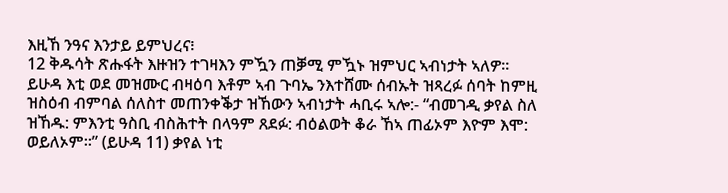እዚኸ ንዓና እንታይ ይምህረና፧
12 ቅዱሳት ጽሑፋት እዙዝን ተገዛእን ምዃን ጠቓሚ ምዃኑ ዝምህር ኣብነታት ኣለዎ። ይሁዳ እቲ ወደ መዝሙር ብዛዕባ እቶም ኣብ ጉባኤ ንእተሸሙ ሰብኡት ዝጻረፉ ሰባት ከምዚ ዝስዕብ ብምባል ሰለስተ መጠንቀቕታ ዝኸውን ኣብነታት ሓቢሩ ኣሎ:- “ብመገዲ ቃየል ስለ ዝኸዱ: ምእንቲ ዓስቢ ብስሕተት በላዓም ጸደፉ: ብዕልወት ቆራ ኸኣ ጠፊኦም እዮም እሞ: ወይለኦም።” (ይሁዳ 11) ቃየል ነቲ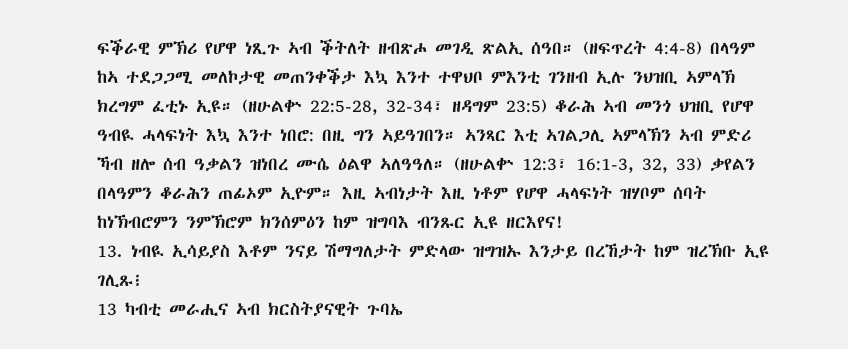ፍቕራዊ ምኽሪ የሆዋ ነጺጉ ኣብ ቕትለት ዘብጽሖ መገዲ ጽልኢ ሰዓበ። (ዘፍጥረት 4:4-8) በላዓም ከኣ ተደጋጋሚ መለኮታዊ መጠንቀቕታ እኳ እንተ ተዋህቦ ምእንቲ ገንዘብ ኢሉ ንህዝቢ ኣምላኽ ክረግም ፈቲኑ ኢዩ። (ዘሁልቍ 22:5-28, 32-34፣ ዘዳግም 23:5) ቆራሕ ኣብ መንጎ ህዝቢ የሆዋ ዓብዪ ሓላፍነት እኳ እንተ ነበሮ: በዚ ግን ኣይዓገበን። ኣንጻር እቲ ኣገልጋሊ ኣምላኽን ኣብ ምድሪ ኻብ ዘሎ ሰብ ዓቃልን ዝነበረ ሙሴ ዕልዋ ኣለዓዓለ። (ዘሁልቍ 12:3፣ 16:1-3, 32, 33) ቃየልን በላዓምን ቆራሕን ጠፊኦም ኢዮም። እዚ ኣብነታት እዚ ነቶም የሆዋ ሓላፍነት ዝሃቦም ሰባት ከነኽብሮምን ንምኽሮም ክንሰምዕን ከም ዝግባእ ብንጹር ኢዩ ዘርእየና!
13. ነብዪ ኢሳይያስ እቶም ንናይ ሽማግለታት ምድላው ዝግዝኡ እንታይ በረኸታት ከም ዝረኽቡ ኢዩ ገሊጹ፧
13 ካብቲ መራሒና ኣብ ክርስትያናዊት ጉባኤ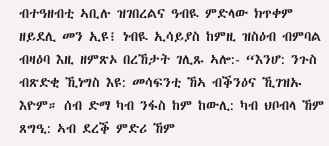ብተዓዘብቲ ኣቢሉ ዝገበረልና ዓብዪ ምድላው ክጥቀም ዘይደሊ መን ኢዩ፧ ነብዪ ኢሳይያስ ከምዚ ዝስዕብ ብምባል ብዛዕባ እዚ ዘምጽኦ በረኸታት ገሊጹ ኣሎ:- “እንሆ: ንጉስ ብጽድቂ ኺነግስ እዩ: መሳፍንቲ ኸኣ ብቕንዕና ኺገዝኡ እዮም። ሰብ ድማ ካብ ንፋስ ከም ከውሊ: ካብ ህቦብላ ኸም ጸግዒ: ኣብ ደረቕ ምድሪ ኸም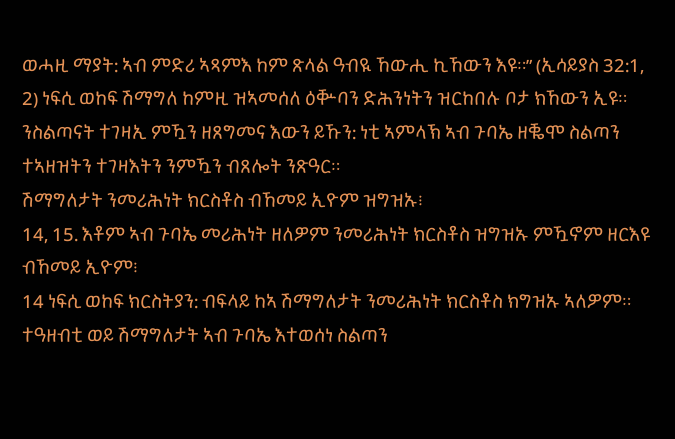ወሓዚ ማያት: ኣብ ምድሪ ኣጻምእ ከም ጽላል ዓብዪ ኸውሒ ኪኸውን እዩ።” (ኢሳይያስ 32:1, 2) ነፍሲ ወከፍ ሽማግለ ከምዚ ዝኣመሰለ ዕቝባን ድሕንነትን ዝርከበሉ ቦታ ክኸውን ኢዩ። ንስልጣናት ተገዛኢ ምዃን ዘጸግመና እውን ይኹን: ነቲ ኣምላኽ ኣብ ጉባኤ ዘቘሞ ስልጣን ተኣዘዝትን ተገዛእትን ንምዃን ብጸሎት ንጽዓር።
ሽማግለታት ንመሪሕነት ክርስቶስ ብኸመይ ኢዮም ዝግዝኡ፧
14, 15. እቶም ኣብ ጉባኤ መሪሕነት ዘለዎም ንመሪሕነት ክርስቶስ ዝግዝኡ ምዃኖም ዘርእዩ ብኸመይ ኢዮም፧
14 ነፍሲ ወከፍ ክርስትያን: ብፍላይ ከኣ ሽማግለታት ንመሪሕነት ክርስቶስ ክግዝኡ ኣለዎም። ተዓዘብቲ ወይ ሽማግለታት ኣብ ጉባኤ እተወሰነ ስልጣን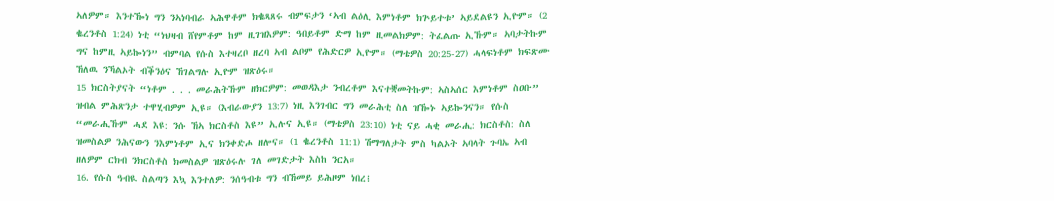ኣለዎም። እንተዀነ ግን ንኣነባብራ ኣሕዋቶም ክቈጻጸሩ ብምፍታን ‘ኣብ ልዕሊ እምነቶም ክጕይተቱ’ ኣይደልዩን ኢዮም። (2 ቈረንቶስ 1:24) ነቲ “ነህዛብ ሸየምቶም ከም ዚገዝእዎም: ዓበይቶም ድማ ከም ዚመልክዎም: ትፈልጡ ኢኹም። ኣባታትኩም ግና ከምዚ ኣይኰነን” ብምባል የሱስ እተዛረቦ ዘረባ ኣብ ልቦም የሕድርዎ ኢዮም። (ማቴዎስ 20:25-27) ሓላፍነቶም ክፍጽሙ ኸለዉ ንኻልኦት ብቕንዕና ኸገልግሉ ኢዮም ዝጽዕሩ።
15 ክርስትያናት “ነቶም . . . መራሕትኹም ዘክርዎም: መወዳእታ ንብረቶም እናተቛመትኩም: ኣስኣሰር እምነቶም ስዐቡ” ዝብል ምሕጽንታ ተዋሂብዎም ኢዩ። (እብራውያን 13:7) ነዚ እንገብር ግን መራሕቲ ስለ ዝዀኑ ኣይኰንናን። የሱስ “መራሒኹም ሓደ እዩ: ንሱ ኸኣ ክርስቶስ እዩ” ኢሉና ኢዩ። (ማቴዎስ 23:10) ነቲ ናይ ሓቂ መራሒ: ክርስቶስ: ስለ ዝመስልዎ ንሕናውን ንእምነቶም ኢና ክንቀድሖ ዘሎና። (1 ቈረንቶስ 11:1) ሽማግለታት ምስ ካልኦት ኣባላት ጉባኤ ኣብ ዘለዎም ርክብ ንክርስቶስ ክመስልዎ ዝጽዕሩሉ ገለ መገድታት እስከ ንርአ።
16. የሱስ ዓብዪ ስልጣን እኳ እንተለዎ: ንሰዓብቱ ግን ብኸመይ ይሕዞም ነበረ፧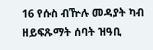16 የሱስ ብዅሉ መዳያት ካብ ዘይፍጹማት ሰባት ዝዓቢ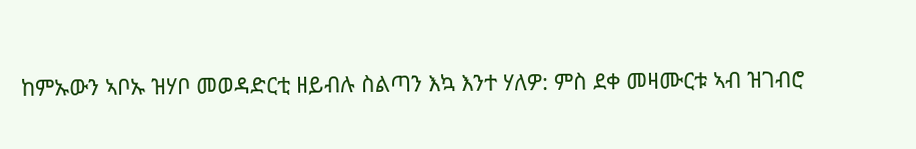ከምኡውን ኣቦኡ ዝሃቦ መወዳድርቲ ዘይብሉ ስልጣን እኳ እንተ ሃለዎ: ምስ ደቀ መዛሙርቱ ኣብ ዝገብሮ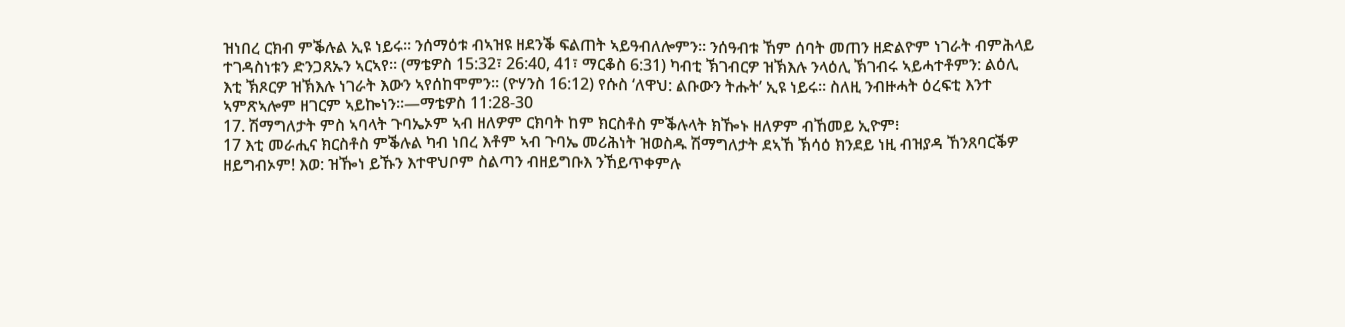ዝነበረ ርክብ ምቕሉል ኢዩ ነይሩ። ንሰማዕቱ ብኣዝዩ ዘደንቕ ፍልጠት ኣይዓብለሎምን። ንሰዓብቱ ኸም ሰባት መጠን ዘድልዮም ነገራት ብምሕላይ ተገዳስነቱን ድንጋጸኡን ኣርኣየ። (ማቴዎስ 15:32፣ 26:40, 41፣ ማርቆስ 6:31) ካብቲ ኽገብርዎ ዝኽእሉ ንላዕሊ ኽገብሩ ኣይሓተቶምን: ልዕሊ እቲ ኽጾርዎ ዝኽእሉ ነገራት እውን ኣየሰከሞምን። (ዮሃንስ 16:12) የሱስ ‘ለዋህ: ልቡውን ትሑት’ ኢዩ ነይሩ። ስለዚ ንብዙሓት ዕረፍቲ እንተ ኣምጽኣሎም ዘገርም ኣይኰነን።—ማቴዎስ 11:28-30
17. ሽማግለታት ምስ ኣባላት ጉባኤኦም ኣብ ዘለዎም ርክባት ከም ክርስቶስ ምቕሉላት ክዀኑ ዘለዎም ብኸመይ ኢዮም፧
17 እቲ መራሒና ክርስቶስ ምቕሉል ካብ ነበረ እቶም ኣብ ጉባኤ መሪሕነት ዝወስዱ ሽማግለታት ደኣኸ ኽሳዕ ክንደይ ነዚ ብዝያዳ ኸንጸባርቕዎ ዘይግብኦም! እወ: ዝዀነ ይኹን እተዋህቦም ስልጣን ብዘይግቡእ ንኸይጥቀምሉ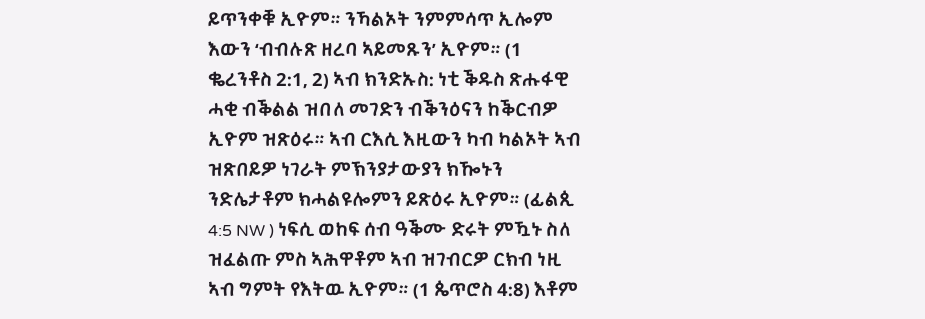ይጥንቀቑ ኢዮም። ንኻልኦት ንምምሳጥ ኢሎም እውን ‘ብብሉጽ ዘረባ ኣይመጹን’ ኢዮም። (1 ቈረንቶስ 2:1, 2) ኣብ ክንድኡስ: ነቲ ቕዱስ ጽሑፋዊ ሓቂ ብቕልል ዝበለ መገድን ብቕንዕናን ከቕርብዎ ኢዮም ዝጽዕሩ። ኣብ ርእሲ እዚውን ካብ ካልኦት ኣብ ዝጽበይዎ ነገራት ምኽንያታውያን ክዀኑን ንድሌታቶም ክሓልዩሎምን ይጽዕሩ ኢዮም። (ፊልጲ 4:5 NW ) ነፍሲ ወከፍ ሰብ ዓቕሙ ድሩት ምዃኑ ስለ ዝፈልጡ ምስ ኣሕዋቶም ኣብ ዝገብርዎ ርክብ ነዚ ኣብ ግምት የእትዉ ኢዮም። (1 ጴጥሮስ 4:8) እቶም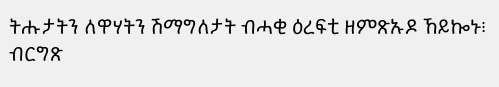ትሑታትን ለዋሃትን ሽማግለታት ብሓቂ ዕረፍቲ ዘምጽኡዶ ኸይኰኑ፧ ብርግጽ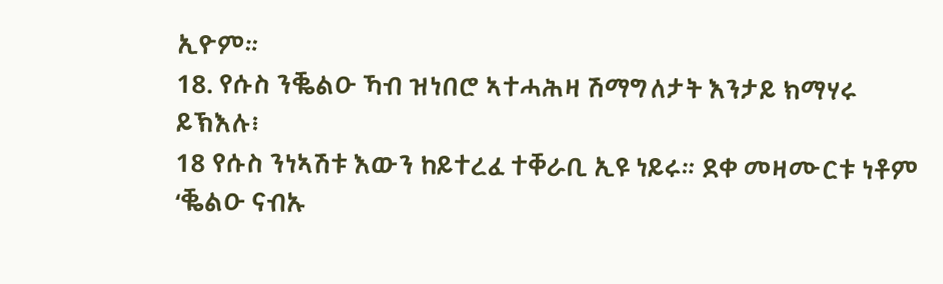ኢዮም።
18. የሱስ ንቘልዑ ኻብ ዝነበሮ ኣተሓሕዛ ሽማግለታት እንታይ ክማሃሩ ይኽእሉ፧
18 የሱስ ንነኣሽቱ እውን ከይተረፈ ተቐራቢ ኢዩ ነይሩ። ደቀ መዛሙርቱ ነቶም ‘ቘልዑ ናብኡ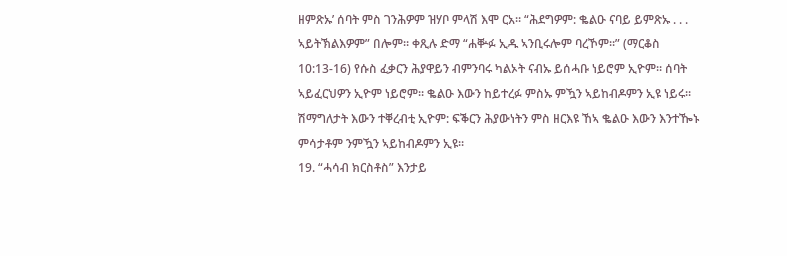ዘምጽኡ’ ሰባት ምስ ገንሕዎም ዝሃቦ ምላሽ እሞ ርአ። “ሕደግዎም: ቈልዑ ናባይ ይምጽኡ . . . ኣይትኽልእዎም” በሎም። ቀጺሉ ድማ “ሐቝፉ ኢዱ ኣንቢሩሎም ባረኾም።” (ማርቆስ 10:13-16) የሱስ ፈቃርን ሕያዋይን ብምንባሩ ካልኦት ናብኡ ይሰሓቡ ነይሮም ኢዮም። ሰባት ኣይፈርህዎን ኢዮም ነይሮም። ቈልዑ እውን ከይተረፉ ምስኡ ምዃን ኣይከብዶምን ኢዩ ነይሩ። ሽማግለታት እውን ተቐረብቲ ኢዮም: ፍቕርን ሕያውነትን ምስ ዘርእዩ ኸኣ ቈልዑ እውን እንተዀኑ ምሳታቶም ንምዃን ኣይከብዶምን ኢዩ።
19. “ሓሳብ ክርስቶስ” እንታይ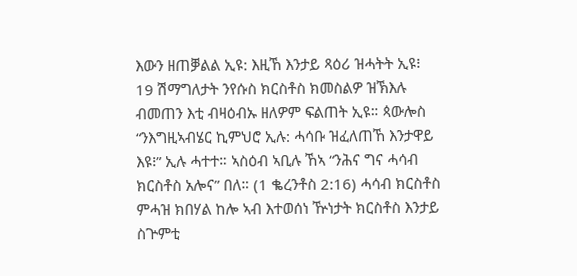እውን ዘጠቓልል ኢዩ: እዚኸ እንታይ ጻዕሪ ዝሓትት ኢዩ፧
19 ሽማግለታት ንየሱስ ክርስቶስ ክመስልዎ ዝኽእሉ ብመጠን እቲ ብዛዕብኡ ዘለዎም ፍልጠት ኢዩ። ጳውሎስ “ንእግዚኣብሄር ኪምህሮ ኢሉ: ሓሳቡ ዝፈለጠኸ እንታዋይ እዩ፧” ኢሉ ሓተተ። ኣስዕብ ኣቢሉ ኸኣ “ንሕና ግና ሓሳብ ክርስቶስ አሎና” በለ። (1 ቈረንቶስ 2:16) ሓሳብ ክርስቶስ ምሓዝ ክበሃል ከሎ ኣብ እተወሰነ ዅነታት ክርስቶስ እንታይ ስጕምቲ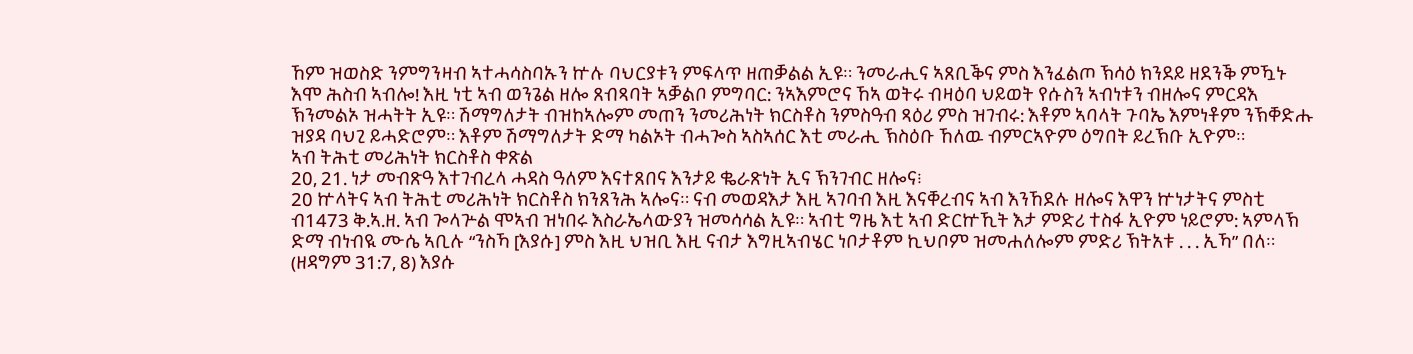ኸም ዝወስድ ንምግንዛብ ኣተሓሳስባኡን ኵሉ ባህርያቱን ምፍላጥ ዘጠቓልል ኢዩ። ንመራሒና ኣጸቢቕና ምስ እንፈልጦ ኽሳዕ ክንደይ ዘደንቕ ምዃኑ እሞ ሕስብ ኣብሎ! እዚ ነቲ ኣብ ወንጌል ዘሎ ጸብጻባት ኣቓልቦ ምግባር: ንኣእምሮና ኸኣ ወትሩ ብዛዕባ ህይወት የሱስን ኣብነቱን ብዘሎና ምርዳእ ኽንመልኦ ዝሓትት ኢዩ። ሽማግለታት ብዝከኣሎም መጠን ንመሪሕነት ክርስቶስ ንምስዓብ ጻዕሪ ምስ ዝገብሩ: እቶም ኣባላት ጉባኤ እምነቶም ንኽቐድሑ ዝያዳ ባህጊ ይሓድሮም። እቶም ሽማግለታት ድማ ካልኦት ብሓጐስ ኣስኣሰር እቲ መራሒ ኽስዕቡ ኸለዉ ብምርኣዮም ዕግበት ይረኽቡ ኢዮም።
ኣብ ትሕቲ መሪሕነት ክርስቶስ ቀጽል
20, 21. ነታ መብጽዓ እተገብረላ ሓዳስ ዓለም እናተጸበና እንታይ ቈራጽነት ኢና ኽንገብር ዘሎና፧
20 ኵላትና ኣብ ትሕቲ መሪሕነት ክርስቶስ ክንጸንሕ ኣሎና። ናብ መወዳእታ እዚ ኣገባብ እዚ እናቐረብና ኣብ እንኸደሉ ዘሎና እዋን ኵነታትና ምስቲ ብ1473 ቅ.ኣ.ዘ. ኣብ ጐላጕል ሞኣብ ዝነበሩ እስራኤላውያን ዝመሳሳል ኢዩ። ኣብቲ ግዜ እቲ ኣብ ድርኵኺት እታ ምድሪ ተስፋ ኢዮም ነይሮም: ኣምላኽ ድማ ብነብዪ ሙሴ ኣቢሉ “ንስኻ [እያሱ] ምስ እዚ ህዝቢ እዚ ናብታ እግዚኣብሄር ነቦታቶም ኪህቦም ዝመሐለሎም ምድሪ ኽትአቱ . . . ኢኻ” በለ። (ዘዳግም 31:7, 8) እያሱ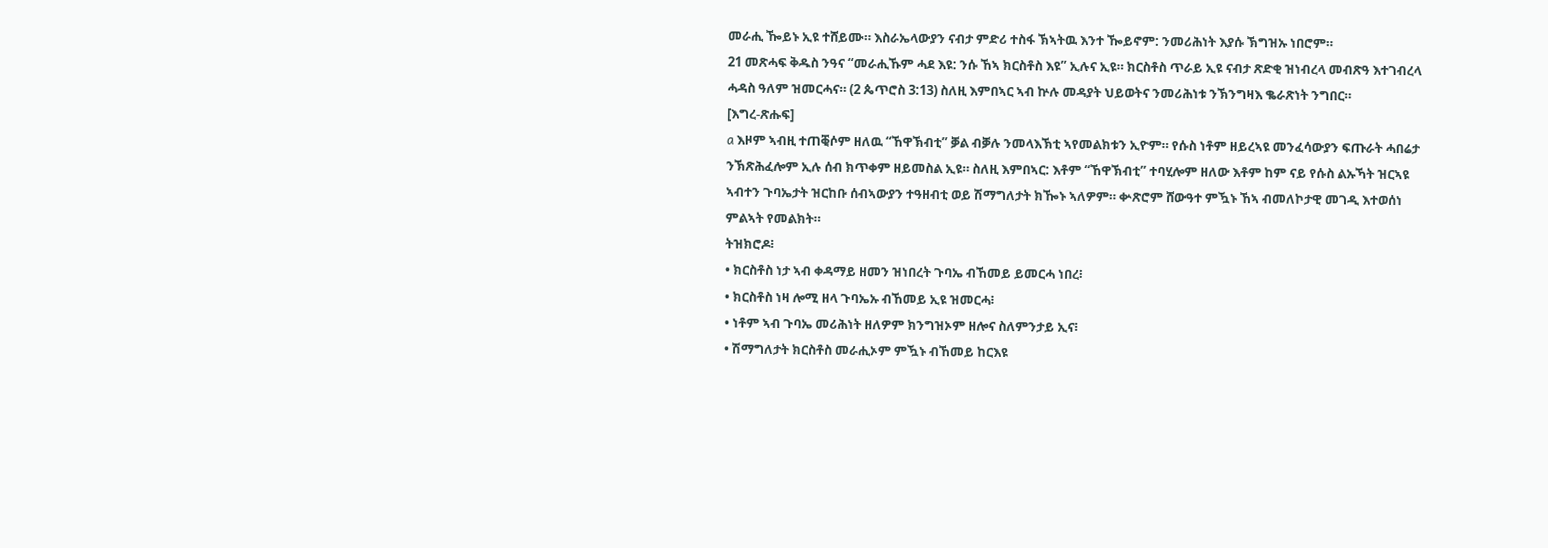መራሒ ዀይኑ ኢዩ ተሸይሙ። እስራኤላውያን ናብታ ምድሪ ተስፋ ኽኣትዉ እንተ ዀይኖም: ንመሪሕነት እያሱ ኽግዝኡ ነበሮም።
21 መጽሓፍ ቅዱስ ንዓና “መራሒኹም ሓደ እዩ: ንሱ ኸኣ ክርስቶስ እዩ” ኢሉና ኢዩ። ክርስቶስ ጥራይ ኢዩ ናብታ ጽድቂ ዝነብረላ መብጽዓ እተገብረላ ሓዳስ ዓለም ዝመርሓና። (2 ጴጥሮስ 3:13) ስለዚ እምበኣር ኣብ ኵሉ መዳያት ህይወትና ንመሪሕነቱ ንኽንግዛእ ቈራጽነት ንግበር።
[እግረ-ጽሑፍ]
a እዞም ኣብዚ ተጠቒሶም ዘለዉ “ኸዋኽብቲ” ቓል ብቓሉ ንመላእኽቲ ኣየመልክቱን ኢዮም። የሱስ ነቶም ዘይረኣዩ መንፈሳውያን ፍጡራት ሓበሬታ ንኽጽሕፈሎም ኢሉ ሰብ ክጥቀም ዘይመስል ኢዩ። ስለዚ እምበኣር: እቶም “ኸዋኽብቲ” ተባሂሎም ዘለው እቶም ከም ናይ የሱስ ልኡኻት ዝርኣዩ ኣብተን ጉባኤታት ዝርከቡ ሰብኣውያን ተዓዘብቲ ወይ ሽማግለታት ክዀኑ ኣለዎም። ቍጽሮም ሸውዓተ ምዃኑ ኸኣ ብመለኮታዊ መገዲ እተወሰነ ምልኣት የመልክት።
ትዝክሮዶ፧
• ክርስቶስ ነታ ኣብ ቀዳማይ ዘመን ዝነበረት ጉባኤ ብኸመይ ይመርሓ ነበረ፧
• ክርስቶስ ነዛ ሎሚ ዘላ ጉባኤኡ ብኸመይ ኢዩ ዝመርሓ፧
• ነቶም ኣብ ጉባኤ መሪሕነት ዘለዎም ክንግዝኦም ዘሎና ስለምንታይ ኢና፧
• ሽማግለታት ክርስቶስ መራሒኦም ምዃኑ ብኸመይ ከርእዩ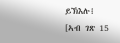ይኽእሉ፧
[ኣብ ገጽ 15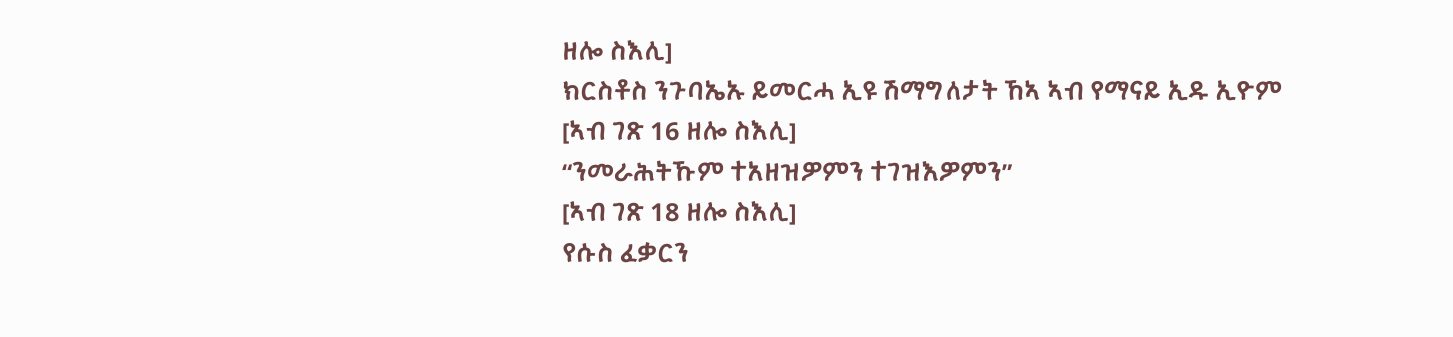ዘሎ ስእሊ]
ክርስቶስ ንጉባኤኡ ይመርሓ ኢዩ ሽማግለታት ኸኣ ኣብ የማናይ ኢዱ ኢዮም
[ኣብ ገጽ 16 ዘሎ ስእሊ]
“ንመራሕትኹም ተአዘዝዎምን ተገዝእዎምን”
[ኣብ ገጽ 18 ዘሎ ስእሊ]
የሱስ ፈቃርን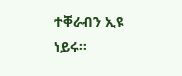ተቐራብን ኢዩ ነይሩ።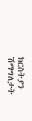ክርስትያን ሽማግለታት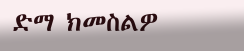ድማ ክመስልዎ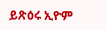ይጽዕሩ ኢዮም